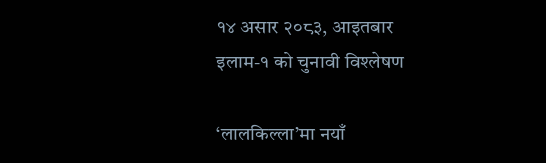१४ असार २०८३, आइतबार
इलाम-१ को चुनावी विश्लेषण

‘लालकिल्ला’मा नयाँ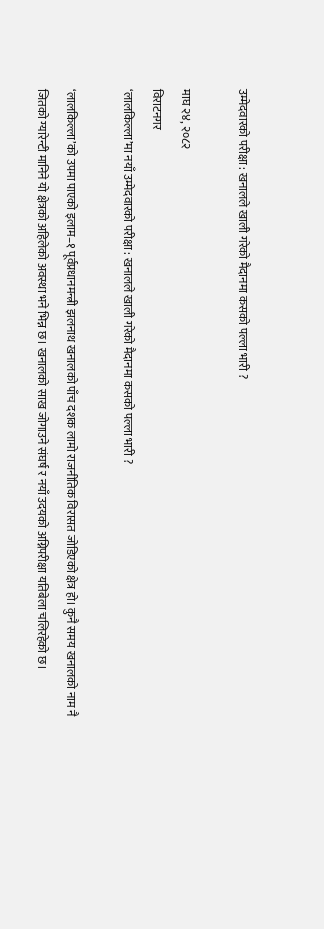उम्मेदवारको परीक्षा : खनालले खाली गरेको मैदानमा कसको पल्ला भारी ?

माघ २४, २०८२
विराटनगर
‘लालकिल्ला’मा नयाँ उम्मेदवारको परीक्षा : खनालले खाली गरेको मैदानमा कसको पल्ला भारी ?

‘लालकिल्ला’को उपमा पाएको इलाम–१ पूर्वप्रधानमन्त्री झलनाथ खनालको पाँच दशक लामो राजनीतिक विरासत जोडिएको क्षेत्र हो। कुनै समय खनालको नाम नै जितको ग्यारेन्टी मानिने यो क्षेत्रको अहिलेको अवस्था भने भिन्न छ। खनालको साख जोगाउने संघर्ष र नयाँ उदयको अग्निपरीक्षा यतिबेला चलिरहेको छ।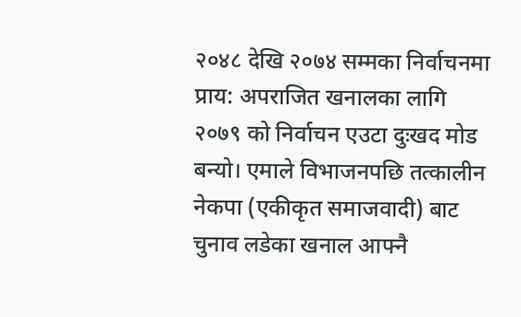२०४८ देखि २०७४ सम्मका निर्वाचनमा प्राय: अपराजित खनालका लागि २०७९ को निर्वाचन एउटा दुःखद मोड बन्यो। एमाले विभाजनपछि तत्कालीन नेकपा (एकीकृत समाजवादी) बाट चुनाव लडेका खनाल आफ्नै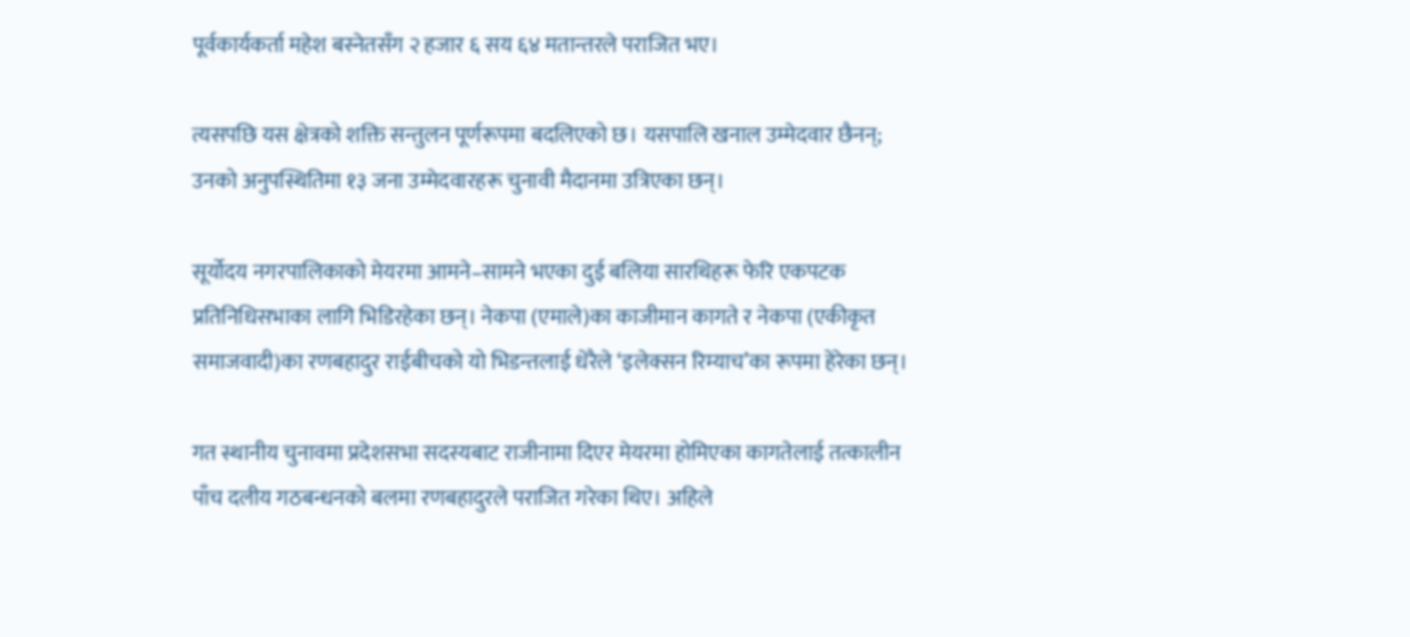पूर्वकार्यकर्ता महेश बस्नेतसँग २ हजार ६ सय ६४ मतान्तरले पराजित भए।

त्यसपछि यस क्षेत्रको शक्ति सन्तुलन पूर्णरूपमा बदलिएको छ। यसपालि खनाल उम्मेदवार छैनन्; उनको अनुपस्थितिमा १३ जना उम्मेदवारहरू चुनावी मैदानमा उत्रिएका छन्।

सूर्योदय नगरपालिकाको मेयरमा आमने–सामने भएका दुई बलिया सारथिहरू फेरि एकपटक प्रतिनिधिसभाका लागि भिडिरहेका छन्। नेकपा (एमाले)का काजीमान कागते र नेकपा (एकीकृत समाजवादी)का रणबहादुर राईबीचको यो भिडन्तलाई धेरैले ‘इलेक्सन रिम्याच’का रूपमा हेरेका छन्।

गत स्थानीय चुनावमा प्रदेशसभा सदस्यबाट राजीनामा दिएर मेयरमा होमिएका कागतेलाई तत्कालीन पाँच दलीय गठबन्धनको बलमा रणबहादुरले पराजित गरेका थिए। अहिले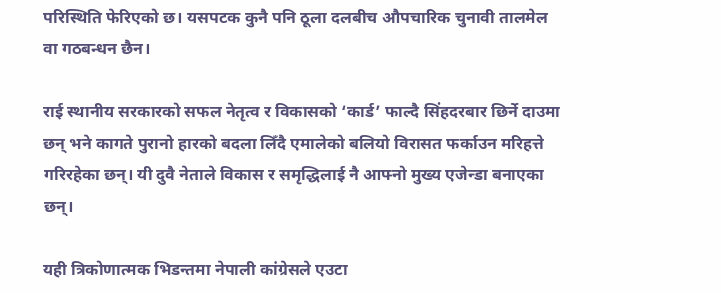परिस्थिति फेरिएको छ। यसपटक कुनै पनि ठूला दलबीच औपचारिक चुनावी तालमेल वा गठबन्धन छैन।

राई स्थानीय सरकारको सफल नेतृत्व र विकासको ‘कार्ड’ फाल्दै सिंहदरबार छिर्ने दाउमा छन् भने कागते पुरानो हारको बदला लिँदै एमालेको बलियो विरासत फर्काउन मरिहत्ते गरिरहेका छन्। यी दुवै नेताले विकास र समृद्धिलाई नै आफ्नो मुख्य एजेन्डा बनाएका छन्।

यही त्रिकोणात्मक भिडन्तमा नेपाली कांग्रेसले एउटा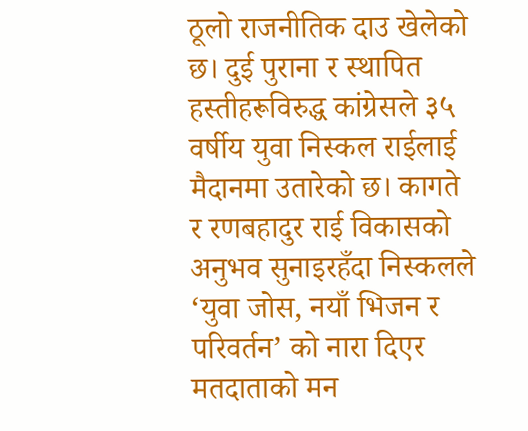ठूलो राजनीतिक दाउ खेलेको छ। दुई पुराना र स्थापित हस्तीहरूविरुद्ध कांग्रेसले ३५ वर्षीय युवा निस्कल राईलाई मैदानमा उतारेको छ। कागते र रणबहादुर राई विकासको अनुभव सुनाइरहँदा निस्कलले ‘युवा जोस, नयाँ भिजन र परिवर्तन’ को नारा दिएर मतदाताको मन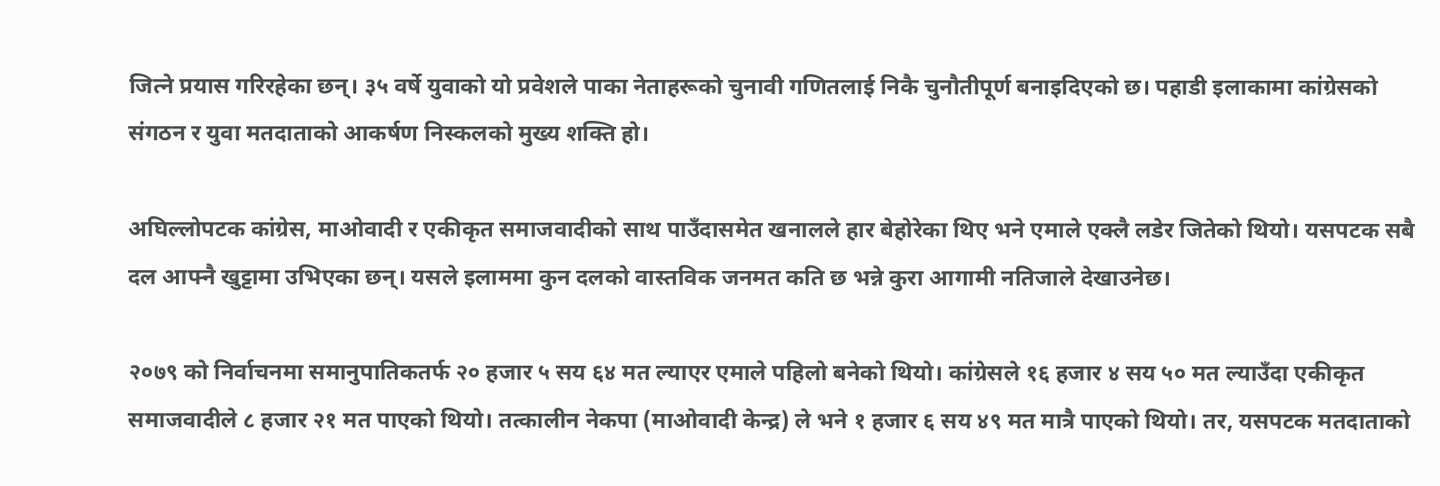जित्ने प्रयास गरिरहेका छन्। ३५ वर्षे युवाको यो प्रवेशले पाका नेताहरूको चुनावी गणितलाई निकै चुनौतीपूर्ण बनाइदिएको छ। पहाडी इलाकामा कांग्रेसको संगठन र युवा मतदाताको आकर्षण निस्कलको मुख्य शक्ति हो।

अघिल्लोपटक कांग्रेस, माओवादी र एकीकृत समाजवादीको साथ पाउँदासमेत खनालले हार बेहोरेका थिए भने एमाले एक्लै लडेर जितेको थियो। यसपटक सबै दल आफ्नै खुट्टामा उभिएका छन्। यसले इलाममा कुन दलको वास्तविक जनमत कति छ भन्ने कुरा आगामी नतिजाले देखाउनेछ।

२०७९ को निर्वाचनमा समानुपातिकतर्फ २० हजार ५ सय ६४ मत ल्याएर एमाले पहिलो बनेको थियो। कांग्रेसले १६ हजार ४ सय ५० मत ल्याउँदा एकीकृत समाजवादीले ८ हजार २१ मत पाएको थियो। तत्कालीन नेकपा (माओवादी केन्द्र) ले भने १ हजार ६ सय ४९ मत मात्रै पाएको थियो। तर, यसपटक मतदाताको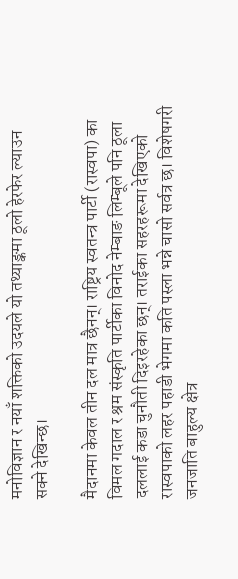मनोविज्ञान र नयाँ शक्तिको उदयले यो तथ्याङ्कमा ठूलो हेरफेर ल्याउन सक्ने देखिन्छ।

मैदानमा केवल तीन दल मात्र छैनन्। राष्ट्रिय स्वतन्त्र पार्टी (रास्वपा) का विमल गदाल र श्रम संस्कृति पार्टीका विनोद नेम्बाङ लिम्बूले पनि ठूला दललाई कडा चुनौती दिइरहेका छन्। तराईका सहरहरूमा देखिएको रास्वपाको लहर पहाडी भेगमा कति पस्ला भन्ने चासो सर्वत्र छ। विशेषगरी जनजाति बाहुल्य क्षेत्र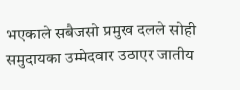भएकाले सबैजसो प्रमुख दलले सोही समुदायका उम्मेदवार उठाएर जातीय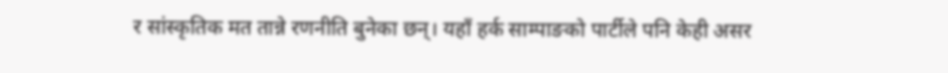र सांस्कृतिक मत तान्ने रणनीति बुनेका छन्। यहाँ हर्क साम्पाङको पार्टीले पनि केही असर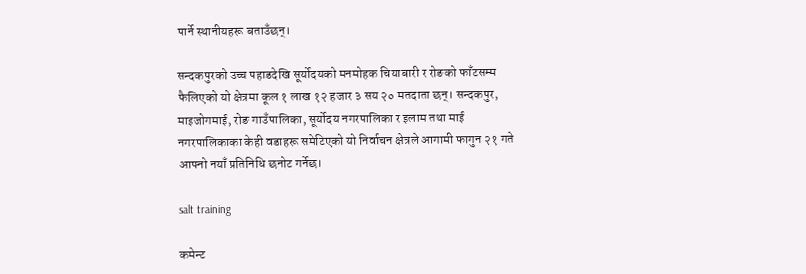पार्ने स्थानीयहरू बताउँछन्।

सन्दकपुरको उच्च पहाडदेखि सूर्योदयको मनमोहक चियाबारी र रोङको फाँटसम्म फैलिएको यो क्षेत्रमा कूल १ लाख १२ हजार ३ सय २० मतदाता छन्। सन्दकपुर, माइजोगमाई, रोङ गाउँपालिका, सूर्योदय नगरपालिका र इलाम तथा माई नगरपालिकाका केही वडाहरू समेटिएको यो निर्वाचन क्षेत्रले आगामी फागुन २१ गते आफ्नो नयाँ प्रतिनिधि छनोट गर्नेछ।

salt training

कमेन्ट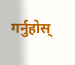गर्नुहोस्